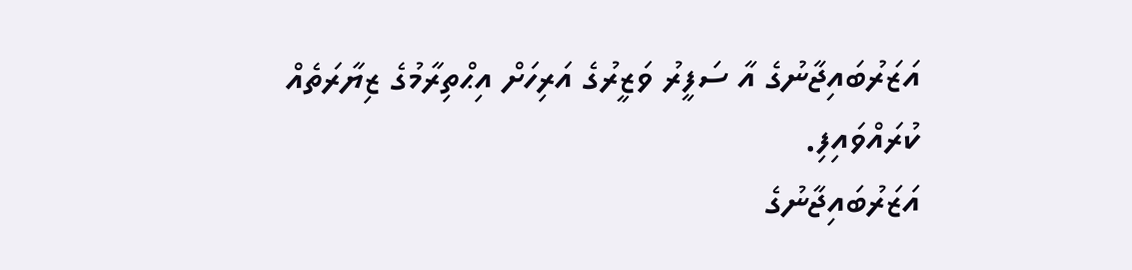އަޒަރުބައިޖާނުގެ އާ ސަފީރު ވަޒީރުގެ އަރިހަށް އިޙްތިރާމުގެ ޒިޔާރަތެއް ކުރައްވައިފި.
އަޒަރުބައިޖާނުގެ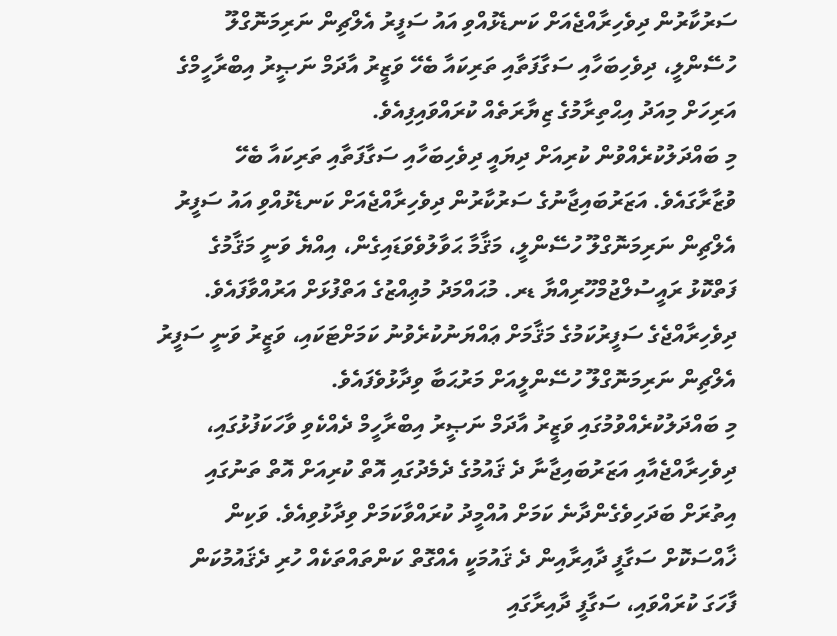ސަރުކާރުން ދިވެހިރާއްޖެއަށް ކަނޑެޅުއްވި އައު ސަފީރު އެލްޗިން ނަރިމަނޮގްލޫ ހުސޭންލީ، ދިވެހިބަހާއި ސަގާފަތާއި ތަރިކައާ ބެހޭ ވަޒީރު އާދަމް ނަޞީރު އިބްރާހީމްގެ އަރިހަށް މިއަދު އިޙްތިރާމުގެ ޒިޔާރަތެއް ކުރައްވައިފިއެވެ.
މި ބައްދަލުކުރެއްވުން ކުރިއަށް ދިޔައީ ދިވެހިބަހާއި ސަގާފަތާއި ތަރިކައާ ބެހޭ ވުޒާރާގައެވެ. އަޒަރުބައިޖާނުގެ ސަރުކާރުން ދިވެހިރާއްޖެއަށް ކަނޑެޅުއްވި އައު ސަފީރު އެލްޗިން ނަރިމަނޮގްލޫ ހުސޭންލީ، މަޤާމާ ޙަވާލުވެވަޑައިގެން، އިއްޔެ ވަނީ މަޤާމުގެ ފަތްކޮޅު ރައީސުލްޖުމްހޫރިއްޔާ ޑރ. މުޙައްމަދު މުޢިއްޒުގެ އަތްފުޅަށް އަރުއްވާފައެވެ. ދިވެހިރާއްޖެގެ ސަފީރުކަމުގެ މަޤާމަށް ޢައްޔަނުކުރެވުނު ކަމަށްޓަކައި، ވަޒީރު ވަނީ ސަފީރު އެލްޗިން ނަރިމަނޮގްލޫ ހުސޭންލީއަށް މަރުޙަބާ ވިދާޅުވެފައެވެ.
މި ބައްދަލުކުރެއްވުމުގައި ވަޒީރު އާދަމް ނަޞީރު އިބްރާހީމް ދެއްކެވި ވާހަކަފުޅުގައި، ދިވެހިރާއްޖެއާއި އަޒަރުބައިޖާނާ ދެ ޤައުމުގެ ދެމެދުގައި އޮތް ކުރިއަށް އޮތް ތަނުގައި އިތުރަށް ބަދަހިވެގެންދާނެ ކަމަށް އުއްމީދު ކުރައްވާކަމަށް ވިދާޅުވިއެވެ. ވަކިން ޚާއްސަކޮށް ސަގާފީ ދާއިރާއިން ދެ ޤައުމަކީ އެއްގޮތް ކަންތައްތަކެއް ހުރި ދެޤައުމުކަން ފާހަގަ ކުރައްވައި، ސަގާފީ ދާއިރާގައި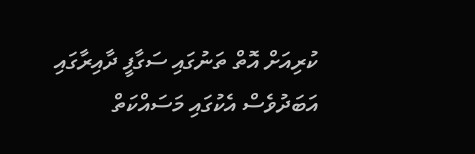ކުރިއަށް އޮތް ތަނުގައި ސަގާފީ ދާއިރާގައި އަބަދުވެސް އެކުގައި މަސައްކަތް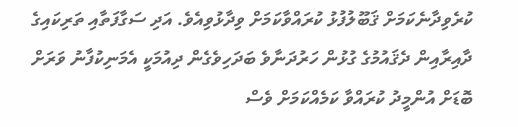ކުރެވިދާނެކަމަށް ޤަބޫލުފުޅު ކުރައްވާކަމަށް ވިދާޅުވިއެވެ. އަދި ސަގާފަތާއި ތަރިކައިގެ ދާއިރާއިން ދެޤައުމުގެ ގުޅުން ހަރުދަނާވެ ބަދަހިވެގެން ދިއުމަކީ އެމަނިކުފާނު ވަރަށް ބޮޑަށް އުންމީދު ކުރައްވާ ކަމެއްކަމަށް ވެސް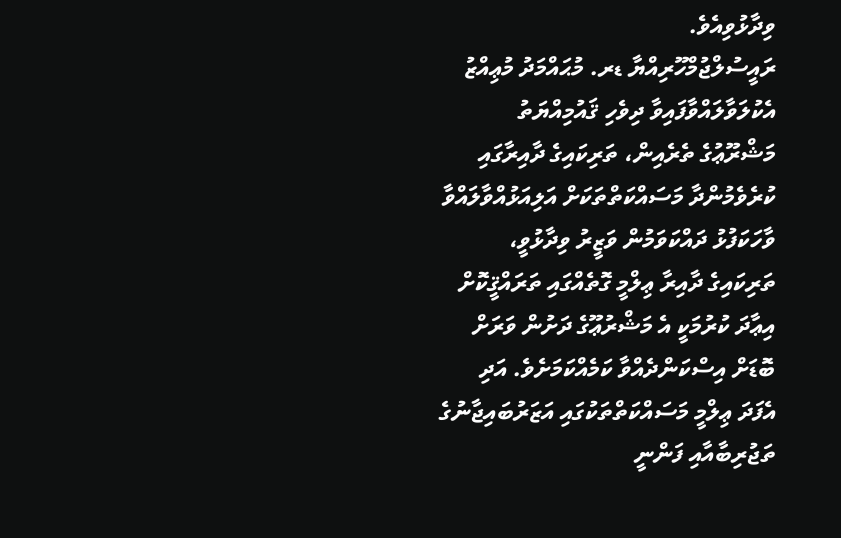ވިދާޅުވިއެވެ.
ރައީސުލްޖުމްހޫރިއްޔާ ޑރ. މުޙައްމަދު މުޢިއްޒު އެކުލަވާލައްވާފައިވާ ދިވެހި ޤައުމިއްޔަތު މަޝްރޫޢުގެ ތެރެއިން، ތަރިކައިގެ ދާއިރާގައި ކުރެވެމުންދާ މަސައްކަތްތަކަށް އަލިއަޅުއްވާލައްވާ ވާހަކަފުޅު ދައްކަވަމުން ވަޒީރު ވިދާޅުވީ، ތަރިކައިގެ ދާއިރާ ޢިލްމީ ގޮތެއްގައި ތަރައްޤީކޮށް އިޢާދަ ކުރުމަކީ އެ މަޝްރުޢޫގެ ދަށުން ވަރަށް ބޮޑަށް އިސްކަންދެއްވާ ކަމެއްކަމަށެވެ. އަދި އެފަދަ ޢިލްމީ މަސައްކަތްތަކުގައި އަޒަރުބައިޖާނުގެ ތަޖުރިބާއާއި ފަންނީ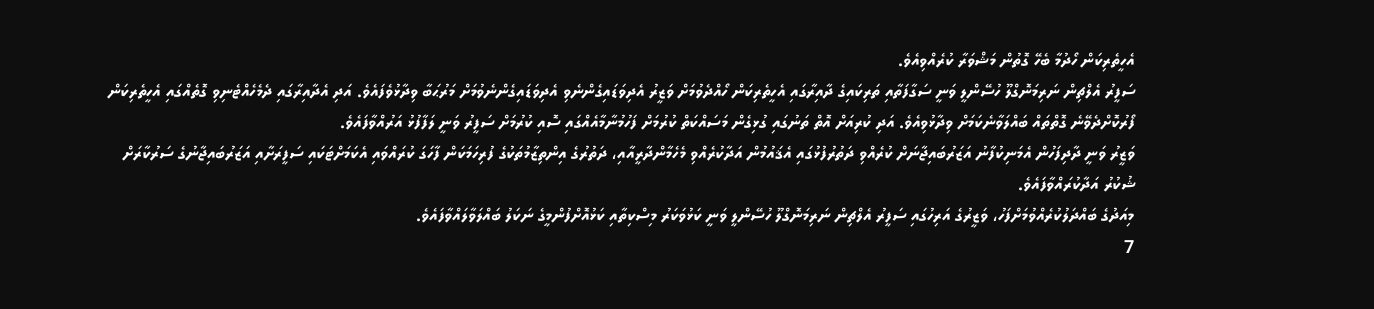އެހީތެރިކަން ހޯދުމާ ބެހޭ ގޮތުން މަޝްވަރާ ކުރެއްވިއެވެ.
ސަފީރު އެލްޗިން ނަރިމަނޮގްލޫ ހުސޭންލީ ވަނީ ސަގާފަތާއި ތަރިކައިގެ ދާއިރާގައި އެހީތެރިކަން ހޯއްދެވުމަށް ވަޒީރު އެދިވަޑައިގެންނެވި އެދިވަޑައިގެންނެވުމަށް މަރުޙަބާ ވިދާޅުވެފައެވެ. އަދި އެދާއިރާގައި ދެމެހެއްޓެނިވި ގޮތެއްގައި އެހީތެރިކަން ފޯރުކޮށްދެވޭނެ ގޮތްތައް ބައްލަވާނެކަމަށް ވިދާޅުވިއެވެ. އަދި ކުރިއަށް އޮތް ތަނުގައި ގުޅިގެން މަސައްކަތް ކުރުމަށް ފަހުމުނާމާއެއްގައި ސޮއި ކުރުމަށް ސަފީރު ވަނީ ލަފާފުޅު އަރުއްވާފައެވެ.
ވަޒީރު ވަނީ ދާދިފަހުން އެމަނިކުފާނު އަޒަރުބައިޖާނަށް ކުރެއްވި ދަތުރުފުޅުގައި އެޤައުމުން އަދާކުރެއްވި މެހެމާންދާރީއާއި، ދަތުރުގެ އިންތިޒާމުތަކުގެ ފުރިހަމަކަން ފާހަގަ ކުރައްވައި އެކަމަށްޓަކައި ސަފީރަށާއި އަޒަރުބައިޖާނުގެ ސަރުކާރަށް ޝުކުރު އަދާކުރައްވާފައެވެ.
މިއަދުގެ ބައްދަލުކުރެއްވުމަށްފަހު، ވަޒީރުގެ އަރިހުގައި ސަފީރު އެލްޗިން ނަރިމަނޮގްލޫ ހުސޭންލީ ވަނީ ކަޅުވަކަރު މިސްކިތާއި ކަޅުއޮށްފުންމީގެ ނަކަލު ބައްލަވާލައްވާފައެވެ.
7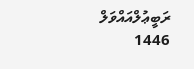ރަބީޢުލްއައްވަލް 1446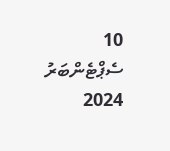10 ސެޕްޓެންބަރު 2024